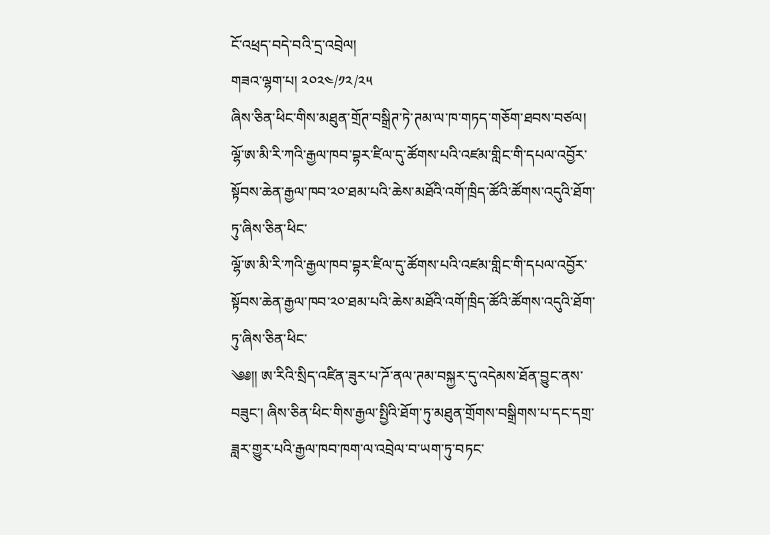ངོ་འཕྲད་བདེ་བའི་དྲ་འབྲེལ།
གཟའ་ལྷག་པ། ༢༠༢༤/༡༢/༢༥
ཞིས་ཅིན་ཕིང་གིས་མཐུན་གྲོཊ་བསྒྲིཊ་ཏེ་ཊམ་ལ་ཁ་གཏད་གཅོག་ཐབས་བཙལ།
ལྷོ་ཨ་མི་རི་ཀའི་རྒྱལ་ཁབ་བྷར་ཛིལ་དུ་ཚོགས་པའི་འཛམ་གླིང་གི་དཔལ་འབྱོར་སྟོབས་ཆེན་རྒྱལ་ཁབ་༢༠་ཐམ་པའི་ཆེས་མཐོའི་འགོ་ཁྲིད་ཚོའི་ཚོགས་འདུའི་ཐོག་ཏུ་ཞིས་ཅིན་ཕིང་
ལྷོ་ཨ་མི་རི་ཀའི་རྒྱལ་ཁབ་བྷར་ཛིལ་དུ་ཚོགས་པའི་འཛམ་གླིང་གི་དཔལ་འབྱོར་སྟོབས་ཆེན་རྒྱལ་ཁབ་༢༠་ཐམ་པའི་ཆེས་མཐོའི་འགོ་ཁྲིད་ཚོའི་ཚོགས་འདུའི་ཐོག་ཏུ་ཞིས་ཅིན་ཕིང་
༄༅།། ཨ་རིའི་སྲིད་འཛིན་ཟུར་པ་ཌོ་ནལ་ཊམ་བསྐྱར་དུ་འདེམས་ཐོན་བྱུང་ནས་བཟུང་། ཞིས་ཅིན་ཕིང་གིས་རྒྱལ་སྤྱིའི་ཐོག་ཏུ་མཐུན་གྲོགས་བསྒྲིགས་པ་དང་དགྲ་ཟླར་གྱུར་པའི་རྒྱལ་ཁབ་ཁག་ལ་འབྲེལ་བ་ཡག་ཏུ་བཏང་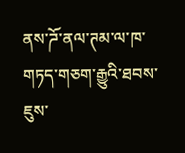ནས་ཌོ་ནལ་ཊམ་ལ་ཁ་གཏད་གཅག་རྒྱུའི་ཐབས་ཇུས་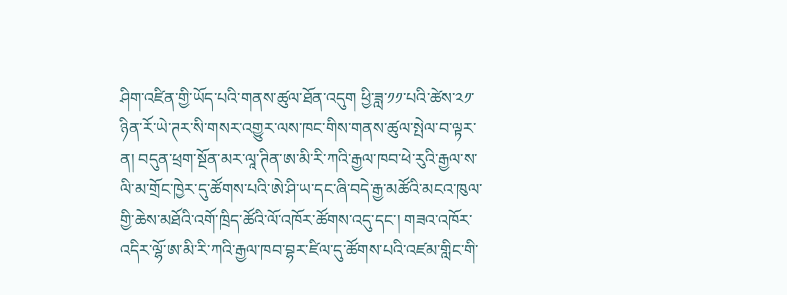ཤིག་འཛིན་གྱི་ཡོད་པའི་གནས་ཚུལ་ཐོན་འདུག ཕྱི་ཟླ་༡༡་པའི་ཚེས་༢༡་ཉིན་རོ་ཡེ་ཊར་སི་གསར་འགྱུར་ལས་ཁང་གིས་གནས་ཚུལ་སྤེལ་བ་ལྟར་ན། བདུན་ཕྲག་སྔོན་མར་ལཱ་ཊིན་ཨ་མི་རི་ཀའི་རྒྱལ་ཁབ་ཕེ་རུའི་རྒྱལ་ས་ལི་མ་གྲོང་ཁྱེར་དུ་ཚོགས་པའི་ཨེ་ཤི་ཡ་དང་ཞི་བདེ་རྒྱ་མཚོའི་མངའ་ཁུལ་གྱི་ཆེས་མཐོའི་འགོ་ཁྲིད་ཚོའི་ལོ་འཁོར་ཚོགས་འདུ་དང་། གཟའ་འཁོར་འདིར་ལྷོ་ཨ་མི་རི་ཀའི་རྒྱལ་ཁབ་བྷར་ཛིལ་དུ་ཚོགས་པའི་འཛམ་གླིང་གི་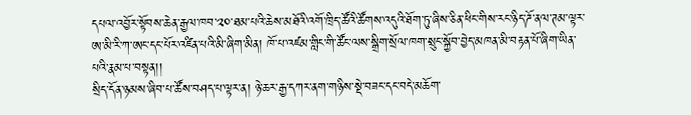དཔལ་འབྱོར་སྟོབས་ཆེན་རྒྱལ་ཁབ་༢༠་ཐམ་པའི་ཆེས་མཐོའི་འགོ་ཁྲིད་ཚོའི་ཚོགས་འདུའི་ཐོག་ཏུ་ཞིས་ཅིན་ཕིང་གིས་རང་ཉིད་ཌོ་ནལ་ཊམ་ལྟར་ཨ་མི་རི་ཀ་ཨང་དང་པོར་འཛིན་པའི་མི་ཞིག་མིན། ཁོ་པ་འཛམ་གླིང་གི་ཚོང་ལས་སྒྲིག་སྲོལ་ཁག་སྲུང་སྐྱོབ་བྱེད་མཁན་མི་བརྟན་པོ་ཞིག་ཡིན་པའི་རྣམ་པ་བསྟན།།
སྲིད་དོན་ཉམས་ཞིབ་པ་ཚོས་བཤད་པ་ལྟར་ན། ཉེ་ཆར་རྒྱ་དཀར་ནག་གཉིས་སྡེ་བཟང་དང་བདེ་མཆོག་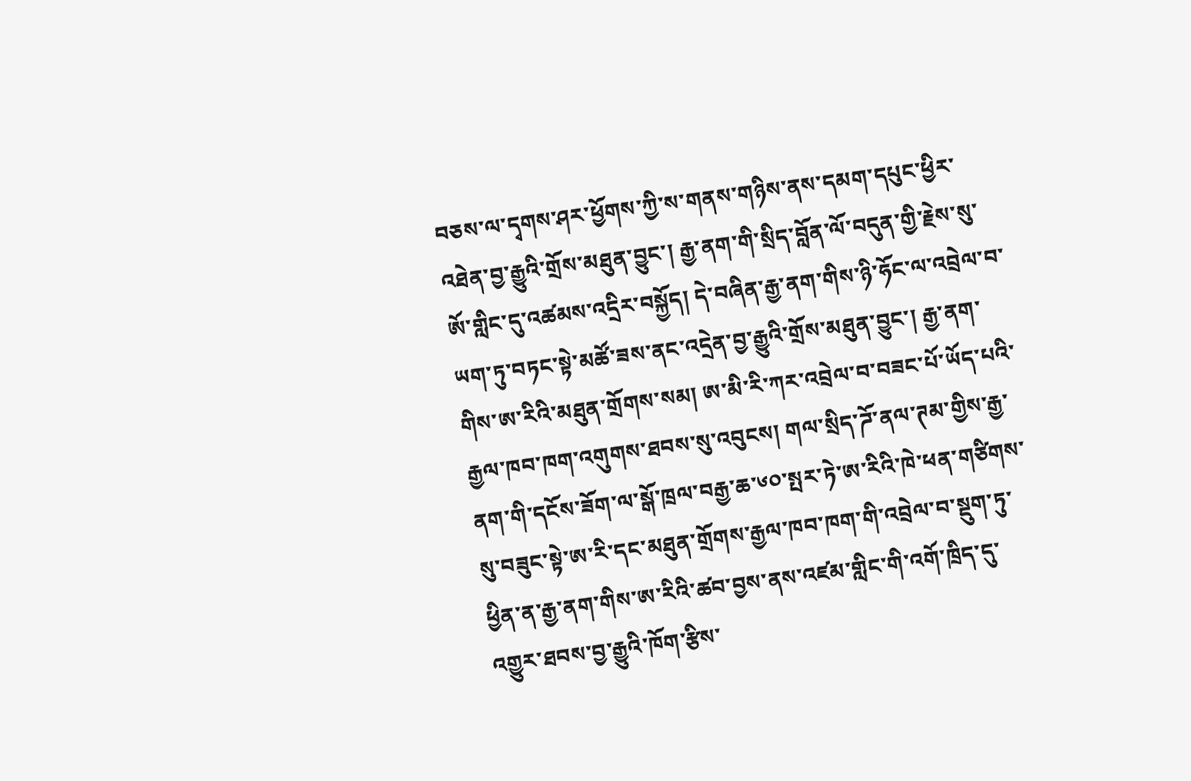བཅས་ལ་དྭགས་ཤར་ཕྱོགས་ཀྱི་ས་གནས་གཉིས་ནས་དམག་དཔུང་ཕྱིར་འཐེན་བྱ་རྒྱུའི་གྲོས་མཐུན་བྱུང་། རྒྱ་ནག་གི་སྲིད་བློན་ལོ་བདུན་གྱི་རྗེས་སུ་ཨོ་གླིང་དུ་འཚམས་འདྲིར་བསྐྱོད། དེ་བཞིན་རྒྱ་ནག་གིས་ཉི་ཧོང་ལ་འབྲེལ་བ་ཡག་ཏུ་བཏང་སྟེ་མཚོ་ཟས་ནང་འདྲེན་བྱ་རྒྱུའི་གྲོས་མཐུན་བྱུང་། རྒྱ་ནག་གིས་ཨ་རིའི་མཐུན་གྲོགས་སམ། ཨ་མི་རི་ཀར་འབྲེལ་བ་བཟང་པོ་ཡོད་པའི་རྒྱལ་ཁབ་ཁག་འགུགས་ཐབས་སུ་འབུངས། གལ་སྲིད་ཌོ་ནལ་ཊམ་གྱིས་རྒྱ་ནག་གི་དངོས་ཟོག་ལ་སྒོ་ཁྲལ་བརྒྱ་ཆ་༦༠་སྤར་ཏེ་ཨ་རིའི་ཁེ་ཕན་གཙིགས་སུ་བཟུང་སྟེ་ཨ་རི་དང་མཐུན་གྲོགས་རྒྱལ་ཁབ་ཁག་གི་འབྲེལ་བ་སྡུག་ཏུ་ཕྱིན་ན་རྒྱ་ནག་གིས་ཨ་རིའི་ཚབ་བྱས་ནས་འཛམ་གླིང་གི་འགོ་ཁྲིད་དུ་འགྱུར་ཐབས་བྱ་རྒྱུའི་ཁོག་རྩིས་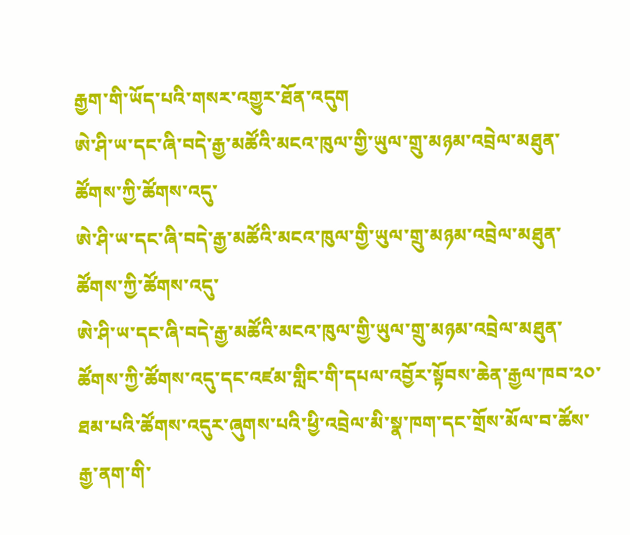རྒྱག་གི་ཡོད་པའི་གསར་འགྱུར་ཐོན་འདུག
ཨེ་ཤི་ཡ་དང་ཞི་བདེ་རྒྱ་མཚོའི་མངའ་ཁུལ་གྱི་ཡུལ་གྲུ་མཉམ་འབྲེལ་མཐུན་ཚོགས་ཀྱི་ཚོགས་འདུ་
ཨེ་ཤི་ཡ་དང་ཞི་བདེ་རྒྱ་མཚོའི་མངའ་ཁུལ་གྱི་ཡུལ་གྲུ་མཉམ་འབྲེལ་མཐུན་ཚོགས་ཀྱི་ཚོགས་འདུ་
ཨེ་ཤི་ཡ་དང་ཞི་བདེ་རྒྱ་མཚོའི་མངའ་ཁུལ་གྱི་ཡུལ་གྲུ་མཉམ་འབྲེལ་མཐུན་ཚོགས་ཀྱི་ཚོགས་འདུ་དང་འཛམ་གླིང་གི་དཔལ་འབྱོར་སྟོབས་ཆེན་རྒྱལ་ཁབ་༢༠་ཐམ་པའི་ཚོགས་འདུར་ཞུགས་པའི་ཕྱི་འབྲེལ་མི་སྣ་ཁག་དང་གྲོས་མོལ་བ་ཚོས་རྒྱ་ནག་གི་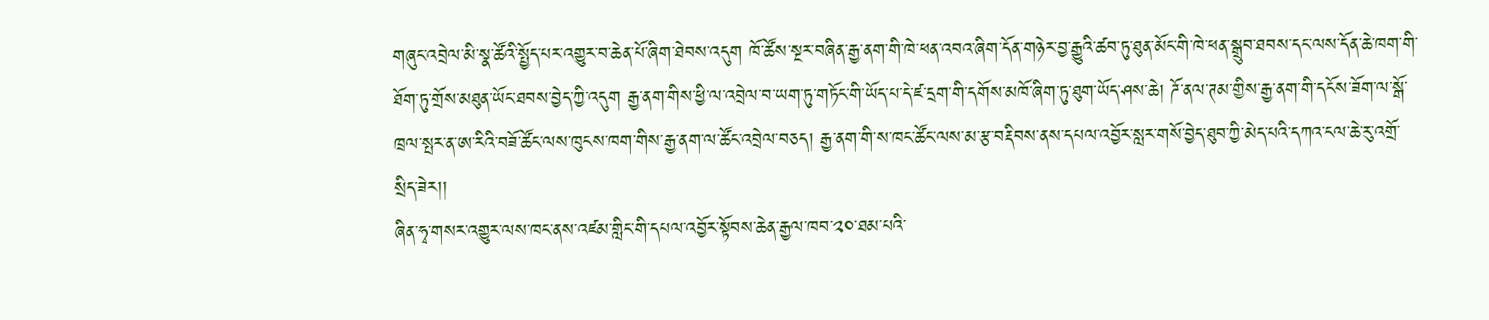གཞུང་འབྲེལ་མི་སྣ་ཚོའི་སྤྱོད་པར་འགྱུར་བ་ཆེན་པོ་ཞིག་ཐེབས་འདུག ཁོ་ཚོས་སྔར་བཞིན་རྒྱ་ནག་གི་ཁེ་ཕན་འབའ་ཞིག་དོན་གཉེར་བྱ་རྒྱུའི་ཚབ་ཏུ་ཐུན་མོང་གི་ཁེ་ཕན་སྒྲུབ་ཐབས་དང་ལས་དོན་ཆེ་ཁག་གི་ཐོག་ཏུ་གྲོས་མཐུན་ཡོང་ཐབས་བྱེད་ཀྱི་འདུག རྒྱ་ནག་གིས་ཕྱི་ལ་འབྲེལ་བ་ཡག་ཏུ་གཏོང་གི་ཡོད་པ་དེ་ཛ་དྲག་གི་དགོས་མཁོ་ཞིག་ཏུ་ཐུག་ཡོད་ཤས་ཆེ། ཌོ་ནལ་ཊམ་གྱིས་རྒྱ་ནག་གི་དངོས་ཟོག་ལ་སྒོ་ཁྲལ་སྤར་ན་ཨ་རིའི་བཟོ་ཚོང་ལས་ཁུངས་ཁག་གིས་རྒྱ་ནག་ལ་ཚོང་འབྲེལ་བཅད། རྒྱ་ནག་གི་ས་ཁང་ཚོང་ལས་མ་རྩ་བརྡིབས་ནས་དཔལ་འབྱོར་སླར་གསོ་བྱེད་ཐུབ་ཀྱི་མེད་པའི་དཀའ་ངལ་ཆེ་རུ་འགྲོ་སྲིད་ཟེར།།
ཞིན་ཧྭ་གསར་འགྱུར་ལས་ཁང་ནས་འཛམ་གླིང་གི་དཔལ་འབྱོར་སྟོབས་ཆེན་རྒྱལ་ཁབ་༢༠་ཐམ་པའི་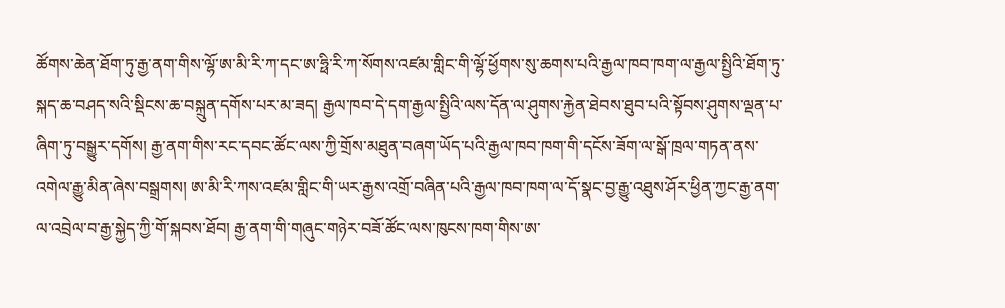ཚོགས་ཆེན་ཐོག་ཏུ་རྒྱ་ནག་གིས་ལྷོ་ཨ་མི་རི་ཀ་དང་ཨ་ཧྥི་རི་ཀ་སོགས་འཛམ་གླིང་གི་ལྷོ་ཕྱོགས་སུ་ཆགས་པའི་རྒྱལ་ཁབ་ཁག་ལ་རྒྱལ་སྤྱིའི་ཐོག་ཏུ་སྐད་ཆ་བཤད་སའི་སྡིངས་ཆ་བསྐྲུན་དགོས་པར་མ་ཟད། རྒྱལ་ཁབ་དེ་དག་རྒྱལ་སྤྱིའི་ལས་དོན་ལ་ཤུགས་རྐྱེན་ཐེབས་ཐུབ་པའི་སྟོབས་ཤུགས་ལྡན་པ་ཞིག་ཏུ་བསྒྱུར་དགོས། རྒྱ་ནག་གིས་རང་དབང་ཚོང་ལས་ཀྱི་གྲོས་མཐུན་བཞག་ཡོད་པའི་རྒྱལ་ཁབ་ཁག་གི་དངོས་ཟོག་ལ་སྒོ་ཁྲལ་གཏན་ནས་འགེལ་རྒྱུ་མིན་ཞེས་བསྒྲགས། ཨ་མི་རི་ཀས་འཛམ་གླིང་གི་ཡར་རྒྱས་འགྲོ་བཞིན་པའི་རྒྱལ་ཁབ་ཁག་ལ་དོ་སྣང་བྱ་རྒྱུ་འཐུས་ཤོར་ཕྱིན་ཀྱང་རྒྱ་ནག་ལ་འབྲེལ་བ་རྒྱ་སྐྱེད་ཀྱི་གོ་སྐབས་ཐོབ། རྒྱ་ནག་གི་གཞུང་གཉེར་བཟོ་ཚོང་ལས་ཁུངས་ཁག་གིས་ཨ་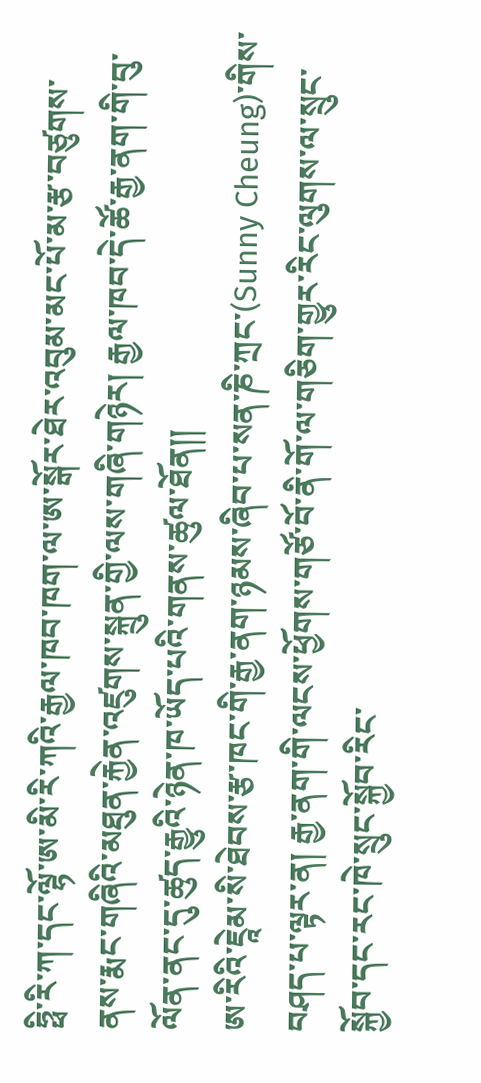ཧྥི་རི་ཀ་དང་ལྷོ་ཨ་མི་རི་ཀའི་རྒྱལ་ཁབ་ཁག་ལ་ཨ་སྒོར་ཐེར་འབུམ་མང་པོ་མ་རྩ་བཙུགས་ནས་རྨང་གཞིའི་མཐུན་རྐྱེན་འཛུགས་སྐྲུན་གྱི་ལས་གཞི་གཉེར། རྒྱལ་ཁབ་དེ་ཚོ་རྒྱ་ནག་གི་བུ་ལོན་ནང་དུ་ཚུད་རྒྱུའི་ཉེན་ཁ་ཡོད་པའི་གནས་ཚུལ་ཐོན།།
ཨ་རིའི་ཇཱེམ་སི་ཐེབས་རྩ་ཁང་གི་རྒྱ་ནག་ཉམས་ཞིབ་པ་སན་ཎི་ཀྲང་(Sunny Cheung)་གིས་བཤད་པ་ལྟར་ན། རྒྱ་ནག་གི་ལངས་ཕྱོགས་གཙོ་བོ་ནི་གོ་ལ་གཅིག་གྱུར་རིང་ལུགས་ལ་སྲུང་སྐྱོབ་དང་རང་ཁེ་སྲུང་སྐྱོབ་རིང་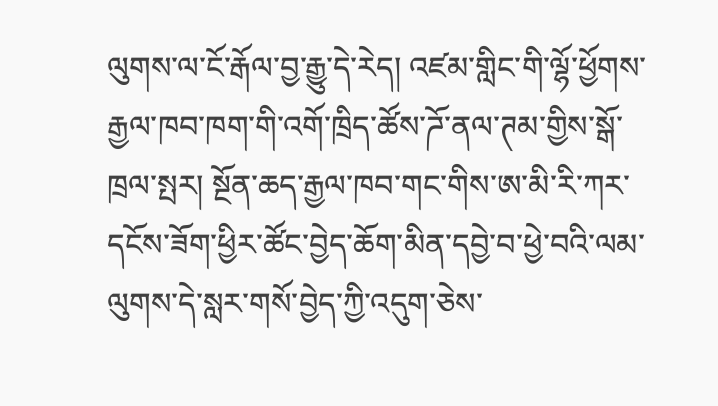ལུགས་ལ་ངོ་རྒོལ་བྱ་རྒྱུ་དེ་རེད། འཛམ་གླིང་གི་ལྷོ་ཕྱོགས་རྒྱལ་ཁབ་ཁག་གི་འགོ་ཁྲིད་ཚོས་ཌོ་ནལ་ཊམ་གྱིས་སྒོ་ཁྲལ་སྤར། སྔོན་ཆད་རྒྱལ་ཁབ་གང་གིས་ཨ་མི་རི་ཀར་དངོས་ཟོག་ཕྱིར་ཚོང་བྱེད་ཆོག་མིན་དབྱེ་བ་ཕྱེ་བའི་ལམ་ལུགས་དེ་སླར་གསོ་བྱེད་ཀྱི་འདུག་ཅེས་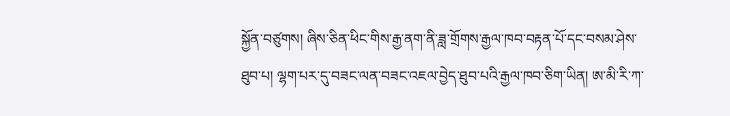སྐྱོན་བཙུགས། ཞིས་ཅིན་ཕིང་གིས་རྒྱ་ནག་ནི་ཟླ་གྲོགས་རྒྱལ་ཁབ་བརྟན་པོ་དང་བསམ་ཤེས་ཐུབ་པ། ལྷག་པར་དུ་བཟང་ལན་བཟང་འཇལ་བྱེད་ཐུབ་པའི་རྒྱལ་ཁབ་ཅིག་ཡིན། ཨ་མི་རི་ཀ་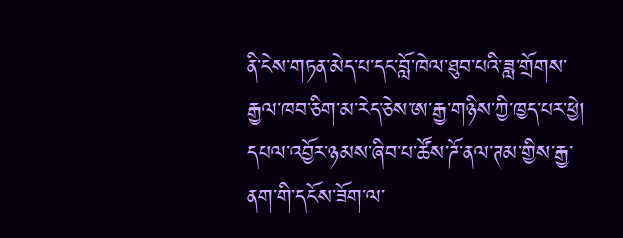ནི་ངེས་གཏན་མེད་པ་དང་བློ་ཁེལ་ཐུབ་པའི་ཟླ་གྲོགས་རྒྱལ་ཁབ་ཅིག་མ་རེད་ཅེས་ཨ་རྒྱ་གཉིས་ཀྱི་ཁྱད་པར་ཕྱེ། དཔལ་འབྱོར་ཉམས་ཞིབ་པ་ཚོས་ཌོ་ནལ་ཊམ་གྱིས་རྒྱ་ནག་གི་དངོས་ཟོག་ལ་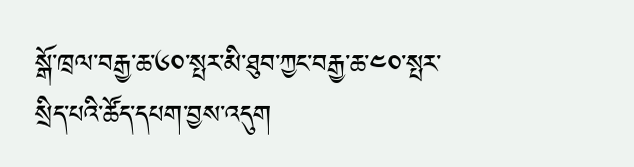སྒོ་ཁྲལ་བརྒྱ་ཆ་༦༠་སྤར་མི་ཐུབ་ཀྱང་བརྒྱ་ཆ་༤༠་སྤར་སྲིད་པའི་ཚོད་དཔག་བྱས་འདུག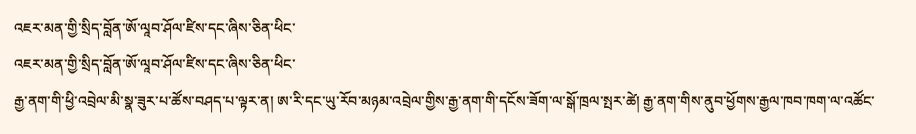འཇར་མན་གྱི་སྲིད་བློན་ཨོ་ལཱབ་ཤོལ་ཛིས་དང་ཞིས་ཅིན་ཕིང་
འཇར་མན་གྱི་སྲིད་བློན་ཨོ་ལཱབ་ཤོལ་ཛིས་དང་ཞིས་ཅིན་ཕིང་
རྒྱ་ནག་གི་ཕྱི་འབྲེལ་མི་སྣ་ཟུར་པ་ཚོས་བཤད་པ་ལྟར་ན། ཨ་རི་དང་ཡུ་རོབ་མཉམ་འབྲེལ་གྱིས་རྒྱ་ནག་གི་དངོས་ཟོག་ལ་སྒོ་ཁྲལ་སྤར་ཚེ། རྒྱ་ནག་གིས་ནུབ་ཕྱོགས་རྒྱལ་ཁབ་ཁག་ལ་འཚོང་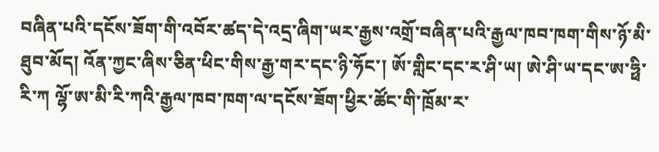བཞིན་པའི་དངོས་ཟོག་གི་འབོར་ཚད་དེ་འདྲ་ཞིག་ཡར་རྒྱས་འགྲོ་བཞིན་པའི་རྒྱལ་ཁབ་ཁག་གིས་ཉོ་མི་ཐུབ་མོད། འོན་ཀྱང་ཞིས་ཅིན་ཕིང་གིས་རྒྱ་གར་དང་ཉི་ཧོང་། ཨོ་གླིང་དང་ར་ཤི་ཡ། ཨེ་ཤི་ཡ་དང་ཨ་ཧྥི་རི་ཀ ལྷོ་ཨ་མི་རི་ཀའི་རྒྱལ་ཁབ་ཁག་ལ་དངོས་ཟོག་ཕྱིར་ཚོང་གི་ཁྲོམ་ར་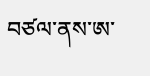བཙལ་ནས་ཨ་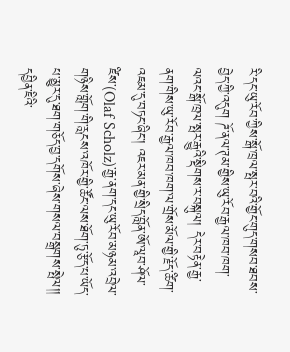རི་དང་ཡུ་རོབ་ཀྱིས་སྒོ་ཁྲལ་སྤར་བའི་གྱོང་གུད་གསབ་ཐབས་བྱེད་ཀྱི་འདུག ཌོ་ནལ་ཊམ་གྱིས་ཡུ་རོབ་རྒྱལ་ཁབ་ཁག་ལའང་སྒོ་ཁྲལ་སྤར་རྒྱུའི་སྡིགས་ར་བསྐུལ། དེར་བརྟེན་རྒྱ་ནག་གིས་ཡུ་རོབ་རྒྱལ་ཁབ་ཁག་ལ་གྲོས་མོལ་གྱི་རྗོད་ཚིག་འཇམ་དུ་བཏང་ཞིང་། འཇར་མན་གྱི་སྲིད་བློན་ཨོ་ལཱབ་ཤོལ་ཛིས་(Olaf Scholz)་རྒྱ་ནག་དང་ཡུ་རོབ་མཉམ་འབྲེལ་གཉིས་གློག་གི་རླངས་འཁོར་གྱི་ཚོང་ལས་ཐོག་ཏུ་རྩོད་པ་ཡོད་པ་མྱུར་དུ་ཐག་གཅོད་བྱ་དགོས་ཞེས་གསལ་བསྒྲགས་སྤེལ།།
དབྱིན་ཇིའི་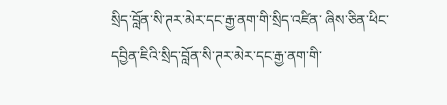སྲིད་བློན་སི་ཊར་མེར་དང་རྒྱ་ནག་གི་སྲིད་འཛིན་ ཞིས་ཅིན་ཕིང་
དབྱིན་ཇིའི་སྲིད་བློན་སི་ཊར་མེར་དང་རྒྱ་ནག་གི་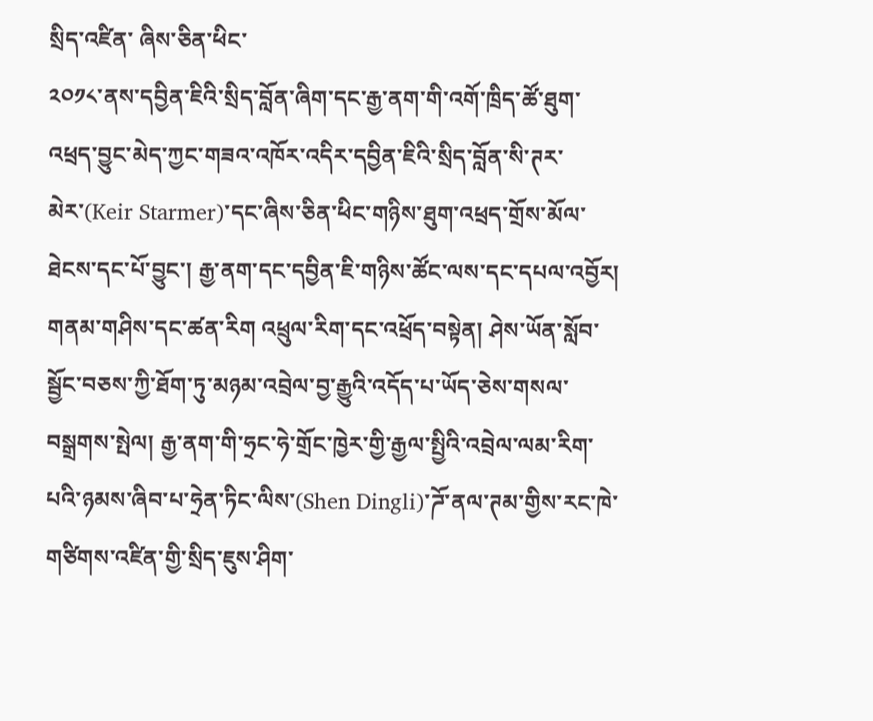སྲིད་འཛིན་ ཞིས་ཅིན་ཕིང་
༢༠༡༨་ནས་དབྱིན་ཇིའི་སྲིད་བློན་ཞིག་དང་རྒྱ་ནག་གི་འགོ་ཁྲིད་ཚོ་ཐུག་འཕྲད་བྱུང་མེད་ཀྱང་གཟའ་འཁོར་འདིར་དབྱིན་ཇིའི་སྲིད་བློན་སི་ཊར་མེར་(Keir Starmer)་དང་ཞིས་ཅིན་ཕིང་གཉིས་ཐུག་འཕྲད་གྲོས་མོལ་ཐེངས་དང་པོ་བྱུང་། རྒྱ་ནག་དང་དབྱིན་ཇི་གཉིས་ཚོང་ལས་དང་དཔལ་འབྱོར། གནམ་གཤིས་དང་ཚན་རིག འཕྲུལ་རིག་དང་འཕྲོད་བསྟེན། ཤེས་ཡོན་སློབ་སྦྱོང་བཅས་ཀྱི་ཐོག་ཏུ་མཉམ་འབྲེལ་བྱ་རྒྱུའི་འདོད་པ་ཡོད་ཅེས་གསལ་བསྒྲགས་སྤེལ། རྒྱ་ནག་གི་ཧྲང་ཧེ་གྲོང་ཁྱེར་གྱི་རྒྱལ་སྤྱིའི་འབྲེལ་ལམ་རིག་པའི་ཉམས་ཞིབ་པ་ཧྲེན་ཏིང་ལིས་(Shen Dingli)་ཌོ་ནལ་ཊམ་གྱིས་རང་ཁེ་གཙིགས་འཛིན་གྱི་སྲིད་ཇུས་ཤིག་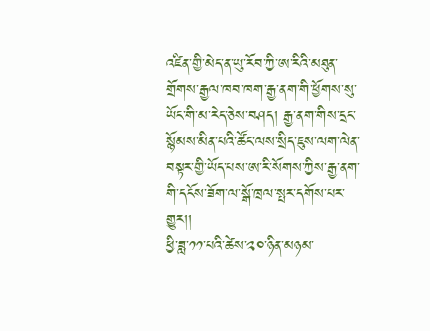འཛིན་གྱི་མེད་ན་ཡུ་རོབ་ཀྱི་ཨ་རིའི་མཐུན་གྲོགས་རྒྱལ་ཁབ་ཁག་རྒྱ་ནག་གི་ཕྱོགས་སུ་ཡོང་གི་མ་རེད་ཅེས་བཤད། རྒྱ་ནག་གིས་དྲང་སྙོམས་མིན་པའི་ཚོང་ལས་སྲིད་ཇུས་ལག་ལེན་བསྟར་གྱི་ཡོད་པས་ཨ་རི་སོགས་ཀྱིས་རྒྱ་ནག་གི་དངོས་ཟོག་ལ་སྒོ་ཁྲལ་སྤར་དགོས་པར་གྱུར།།
ཕྱི་ཟླ་༡༡་པའི་ཚེས་༢༠་ཉིན་མཉམ་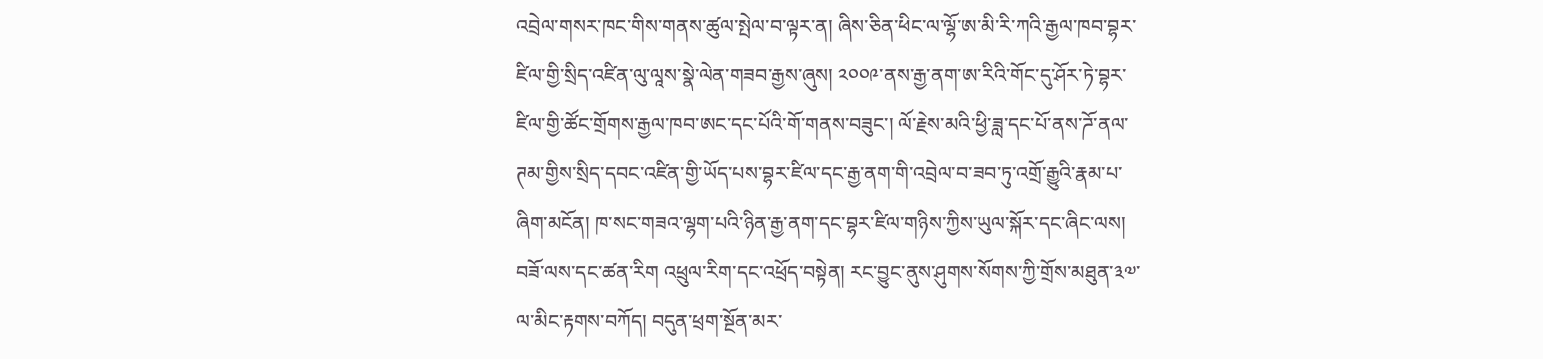འབྲེལ་གསར་ཁང་གིས་གནས་ཚུལ་སྤེལ་བ་ལྟར་ན། ཞིས་ཅིན་ཕིང་ལ་ལྷོ་ཨ་མི་རི་ཀའི་རྒྱལ་ཁབ་བྷར་ཛིལ་གྱི་སྲིད་འཛིན་ལུ་ལཱས་སྣེ་ལེན་གཟབ་རྒྱས་ཞུས། ༢༠༠༩་ནས་རྒྱ་ནག་ཨ་རིའི་གོང་དུ་ཤོར་ཏེ་བྷར་ཛིལ་གྱི་ཚོང་གྲོགས་རྒྱལ་ཁབ་ཨང་དང་པོའི་གོ་གནས་བཟུང་། ལོ་རྗེས་མའི་ཕྱི་ཟླ་དང་པོ་ནས་ཌོ་ནལ་ཊམ་གྱིས་སྲིད་དབང་འཛིན་གྱི་ཡོད་པས་བྷར་ཛིལ་དང་རྒྱ་ནག་གི་འབྲེལ་བ་ཟབ་ཏུ་འགྲོ་རྒྱུའི་རྣམ་པ་ཞིག་མངོན། ཁ་སང་གཟའ་ལྷག་པའི་ཉིན་རྒྱ་ནག་དང་བྷར་ཛིལ་གཉིས་ཀྱིས་ཡུལ་སྐོར་དང་ཞིང་ལས། བཟོ་ལས་དང་ཚན་རིག འཕྲུལ་རིག་དང་འཕྲོད་བསྟེན། རང་བྱུང་ནུས་ཤུགས་སོགས་ཀྱི་གྲོས་མཐུན་༣༧་ལ་མིང་རྟགས་བཀོད། བདུན་ཕྲག་སྔོན་མར་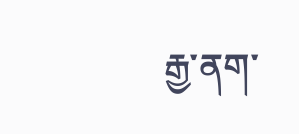རྒྱ་ནག་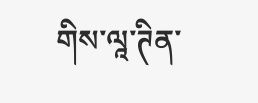གིས་ལཱ་ཊིན་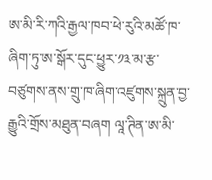ཨ་མི་རི་ཀའི་རྒྱལ་ཁབ་ཕེ་རུའི་མཚོ་ཁ་ཞིག་ཏུ་ཨ་སྒོར་དུང་ཕྱུར་༡༣་མ་རྩ་བཙུགས་ནས་གྲུ་ཁ་ཞིག་འཛུགས་སྐྲུན་བྱ་རྒྱུའི་གྲོས་མཐུན་བཞག ལཱ་ཊིན་ཨ་མི་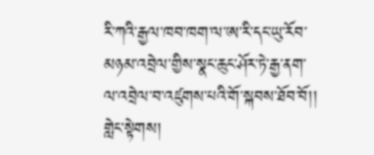རི་ཀའི་རྒྱལ་ཁབ་ཁག་ལ་ཨ་རི་དང་ཡུ་རོབ་མཉམ་འབྲེལ་གྱིས་སྣང་ཆུང་ཤོར་ཏེ་རྒྱ་ནག་ལ་འབྲེལ་བ་འཛུགས་པའི་གོ་སྐབས་ཐོབ་བོ།།
གླེང་སྟེགས།